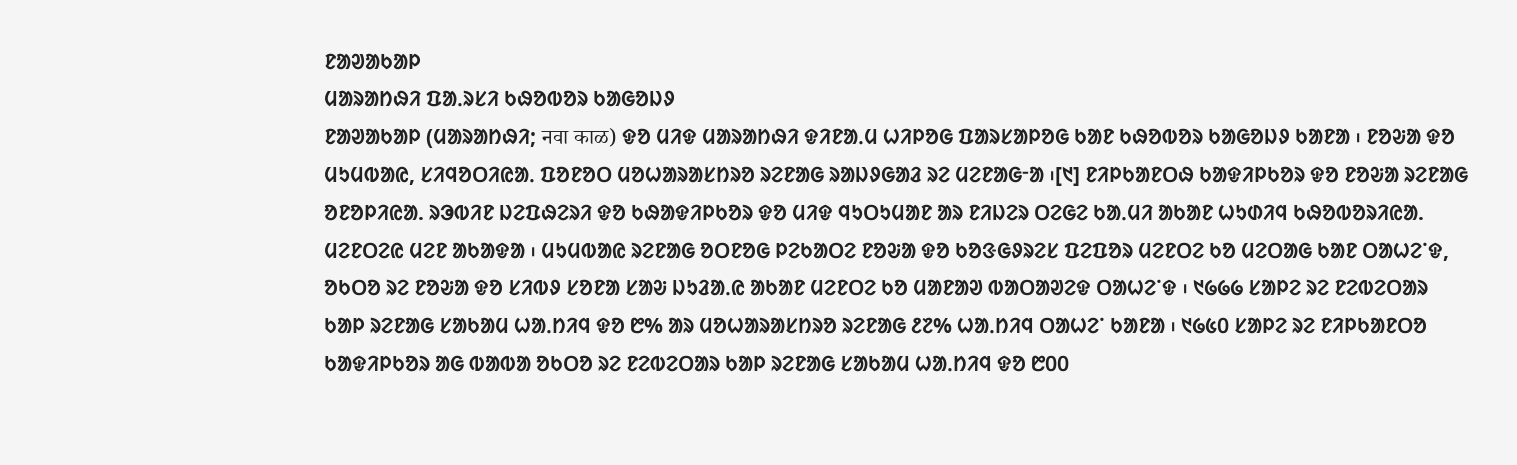ᱱᱟᱣᱟᱠᱟᱞ
ᱢᱟᱨᱟᱴᱷᱤ ᱯᱟᱹᱨᱥᱤ ᱠᱷᱚᱵᱚᱨ ᱠᱟᱜᱚᱡᱽ
ᱱᱟᱣᱟᱠᱟᱞ (ᱢᱟᱨᱟᱴᱷᱤ; नवा काळ) ᱫᱚ ᱢᱤᱫ ᱢᱟᱨᱟᱴᱷᱤ ᱫᱤᱱᱟᱹᱢ ᱦᱤᱞᱚᱜ ᱯᱟᱨᱥᱟᱞᱚᱜ ᱠᱟᱱ ᱠᱷᱚᱵᱚᱨ ᱠᱟᱜᱚᱡᱽ ᱠᱟᱱᱟ ᱾ ᱱᱚᱶᱟ ᱫᱚ ᱢᱩᱢᱵᱟᱭ, ᱥᱤᱧᱚᱛᱤᱭᱟᱹ ᱯᱚᱱᱚᱛ ᱢᱚᱦᱟᱨᱟᱥᱴᱨᱚ ᱨᱮᱱᱟᱜ ᱨᱟᱡᱽᱜᱟᱲ ᱨᱮ ᱢᱮᱱᱟᱜᱼᱟ ᱾[᱑] ᱱᱤᱞᱠᱟᱱᱛᱷ ᱠᱟᱫᱤᱞᱠᱚᱨ ᱫᱚ ᱱᱚᱶᱟ ᱨᱮᱱᱟᱜ ᱚᱱᱚᱞᱤᱭᱟ. ᱨᱳᱵᱤᱱ ᱡᱮᱯᱷᱮᱨᱤ ᱫᱚ ᱠᱷᱟᱫᱤᱞᱠᱚᱨ ᱫᱚ ᱢᱤᱫ ᱧᱩᱛᱩᱢᱟᱱ ᱟᱨ ᱱᱤᱡᱮᱨ ᱛᱮᱜᱮ ᱠᱟᱹᱢᱤ ᱟᱠᱟᱱ ᱦᱩᱰᱤᱧ ᱠᱷᱚᱵᱚᱨᱤᱭᱟ. ᱢᱮᱱᱛᱮᱭ ᱢᱮᱱ ᱟᱠᱟᱫᱟ ᱾ ᱢᱩᱢᱵᱟᱭ ᱨᱮᱱᱟᱜ ᱚᱛᱱᱚᱜ ᱞᱮᱠᱟᱛᱮ ᱱᱚᱶᱟ ᱫᱚ ᱠᱚᱝᱜᱽᱨᱮᱥ ᱯᱮᱯᱚᱨ ᱢᱮᱱᱛᱮ ᱠᱚ ᱢᱮᱛᱟᱜ ᱠᱟᱱ ᱛᱟᱦᱮᱸᱫ, ᱚᱠᱛᱚ ᱨᱮ ᱱᱚᱶᱟ ᱫᱚ ᱥᱤᱵᱽ ᱥᱚᱱᱟ ᱥᱟᱶ ᱡᱩᱲᱟᱹᱭ ᱟᱠᱟᱱ ᱢᱮᱱᱛᱮ ᱠᱚ ᱢᱟᱱᱟᱣ ᱵᱟᱛᱟᱣᱮᱫ ᱛᱟᱦᱮᱸᱫ ᱾ ᱑᱙᱙᱙ ᱥᱟᱞᱮ ᱨᱮ ᱱᱮᱵᱮᱛᱟᱨ ᱠᱟᱞ ᱨᱮᱱᱟᱜ ᱥᱟᱠᱟᱢ ᱦᱟᱹᱴᱤᱧ ᱫᱚ ᱘% ᱟᱨ ᱢᱚᱦᱟᱨᱟᱥᱴᱨᱚ ᱨᱮᱱᱟᱜ ᱒᱗% ᱦᱟᱹᱴᱤᱧ ᱛᱟᱦᱮᱸ ᱠᱟᱱᱟ ᱾ ᱑᱙᱕᱐ ᱥᱟᱞᱮ ᱨᱮ ᱱᱤᱞᱠᱟᱱᱛᱚ ᱠᱟᱫᱤᱞᱠᱚᱨ ᱟᱜ ᱵᱟᱵᱟ ᱚᱠᱛᱚ ᱨᱮ ᱱᱮᱵᱮᱛᱟᱨ ᱠᱟᱞ ᱨᱮᱱᱟᱜ ᱥᱟᱠᱟᱢ ᱦᱟᱹᱴᱤᱧ ᱫᱚ ᱘᱐᱐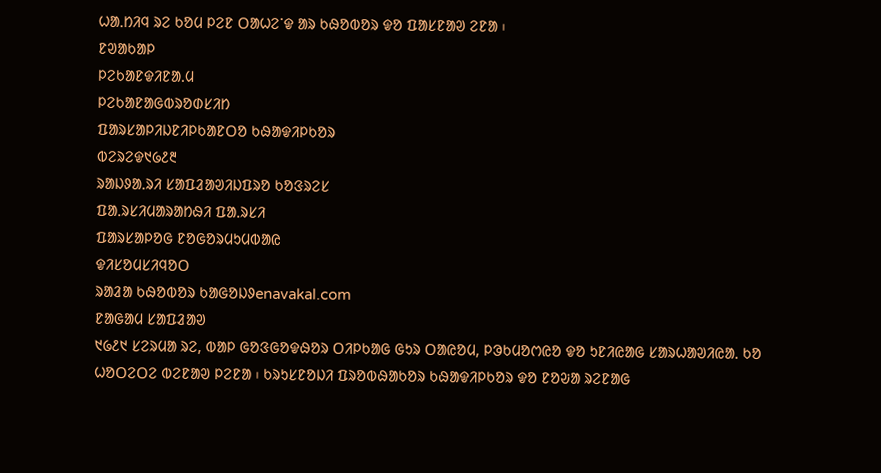ᱦᱟᱹᱴᱤᱧ ᱨᱮ ᱠᱚᱢ ᱞᱮᱱ ᱛᱟᱦᱮᱸᱫ ᱟᱨ ᱠᱷᱚᱵᱚᱨ ᱫᱚ ᱯᱟᱥᱱᱟᱣ ᱮᱱᱟ ᱾
ᱱᱣᱟᱠᱟᱞ
ᱞᱮᱠᱟᱱᱫᱤᱱᱟᱹᱢ
ᱞᱮᱠᱟᱱᱟᱜᱵᱨᱚᱰᱥᱤᱴ
ᱯᱟᱨᱥᱟᱞᱤᱡᱱᱤᱞᱠᱟᱱᱛᱚ ᱠᱷᱟᱫᱤᱞᱠᱚᱨ
ᱵᱮᱨᱮᱫ᱑᱙᱒᱓
ᱨᱟᱡᱽᱟᱹᱨᱤ ᱥᱟᱯᱲᱟᱣᱤᱡᱯᱨᱚ ᱠᱚᱝᱨᱮᱥ
ᱯᱟᱹᱨᱥᱤᱢᱟᱨᱟᱴᱷᱤ ᱯᱟᱹᱨᱥᱤ
ᱯᱟᱨᱥᱟᱞᱚᱜ ᱱᱚᱜᱚᱨᱢᱩᱢᱵᱟᱭ
ᱫᱤᱥᱚᱢᱥᱤᱧᱚᱛ
ᱨᱟᱲᱟ ᱠᱷᱚᱵᱚᱨ ᱠᱟᱜᱚᱡᱽenavakal.com
ᱱᱟᱜᱟᱢ ᱥᱟᱯᱲᱟᱣ
᱑᱙᱒᱑ ᱥᱮᱨᱢᱟ ᱨᱮ, ᱵᱟᱞ ᱜᱚᱝᱜᱚᱫᱷᱚᱨ ᱛᱤᱞᱠᱟᱜ ᱜᱩᱨ ᱛᱟᱭᱚᱢ, ᱞᱳᱠᱢᱚᱬᱭᱚ ᱫᱚ ᱩᱱᱤᱭᱟᱜ ᱥᱟᱨᱦᱟᱣᱤᱭᱟᱹ ᱠᱚ ᱦᱚᱛᱮᱛᱮ ᱵᱮᱱᱟᱣ ᱞᱮᱱᱟ ᱾ ᱠᱨᱩᱥᱱᱚᱡᱤ ᱯᱨᱚᱵᱷᱟᱠᱚᱨ ᱠᱷᱟᱫᱤᱞᱠᱚᱨ ᱫᱚ ᱱᱚᱶᱟ ᱨᱮᱱᱟᱜ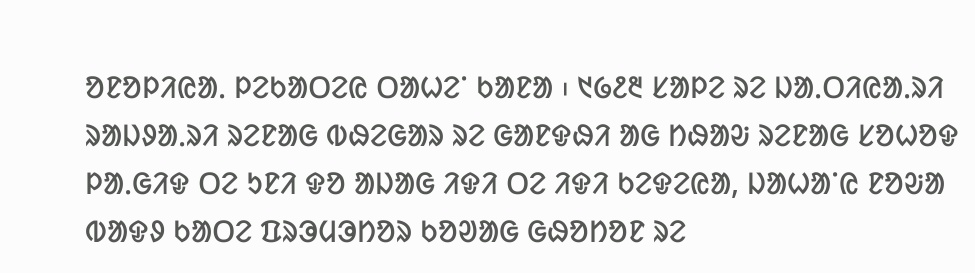ᱚᱱᱚᱞᱤᱭᱟᱹ ᱞᱮᱠᱟᱛᱮᱭ ᱛᱟᱦᱮᱸ ᱠᱟᱱᱟ ᱾ ᱑᱙᱒᱓ ᱥᱟᱞᱮ ᱨᱮ ᱡᱟᱹᱛᱤᱭᱟᱹᱨᱤ ᱨᱟᱡᱽᱟᱹᱨᱤ ᱨᱮᱱᱟᱜ ᱵᱷᱮᱜᱟᱨ ᱨᱮ ᱜᱟᱱᱫᱷᱤ ᱟᱜ ᱴᱷᱟᱶ ᱨᱮᱱᱟᱜ ᱥᱚᱦᱚᱫ ᱞᱟᱹᱜᱤᱫ ᱛᱮ ᱩᱱᱤ ᱫᱚ ᱟᱡᱟᱜ ᱤᱫᱤ ᱛᱮ ᱤᱫᱤ ᱠᱮᱫᱮᱭᱟ, ᱡᱟᱦᱟᱸᱭ ᱱᱚᱶᱟ ᱵᱟᱫᱽ ᱠᱟᱛᱮ ᱯᱨᱳᱢᱳᱴᱚᱨ ᱠᱚᱣᱟᱜ ᱜᱷᱚᱴᱚᱱ ᱨᱮ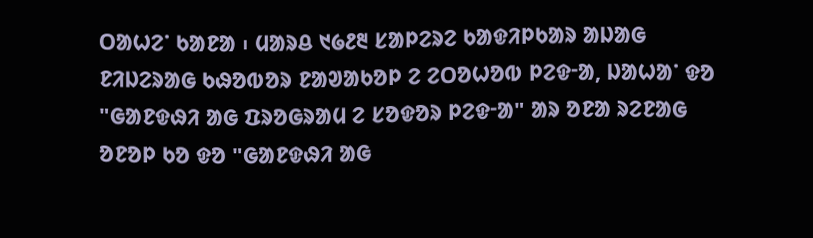ᱛᱟᱦᱮᱸ ᱠᱟᱱᱟ ᱾ ᱢᱟᱨᱪ ᱑᱙᱒᱓ ᱥᱟᱞᱮᱨᱮ ᱠᱟᱫᱤᱞᱠᱟᱨ ᱟᱡᱟᱜ ᱱᱤᱡᱮᱨᱟᱜ ᱠᱷᱚᱵᱚᱨ ᱱᱟᱣᱟᱠᱚᱞ ᱮ ᱮᱛᱚᱦᱚᱵ ᱞᱮᱫᱼᱟ, ᱡᱟᱦᱟᱸ ᱫᱚ "ᱜᱟᱱᱫᱷᱤ ᱟᱜ ᱯᱨᱚᱜᱨᱟᱢ ᱮ ᱥᱚᱫᱚᱨ ᱞᱮᱫᱼᱟ" ᱟᱨ ᱚᱱᱟ ᱨᱮᱱᱟᱜ ᱚᱱᱚᱞ ᱠᱚ ᱫᱚ "ᱜᱟᱱᱫᱷᱤ ᱟᱜ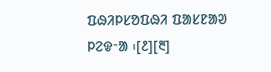ᱯᱷᱤᱞᱥᱚᱯᱷᱤ ᱯᱟᱥᱱᱟᱣ ᱞᱮᱫᱼᱟ ᱾[᱒][᱓]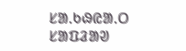ᱥᱟᱹᱠᱷᱭᱟᱹᱛ ᱥᱟᱯᱲᱟᱣ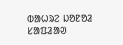ᱵᱟᱦᱨᱮ ᱡᱚᱱᱚᱲ ᱥᱟᱯᱲᱟᱣ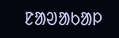ᱱᱟᱣᱟᱠᱟᱞ